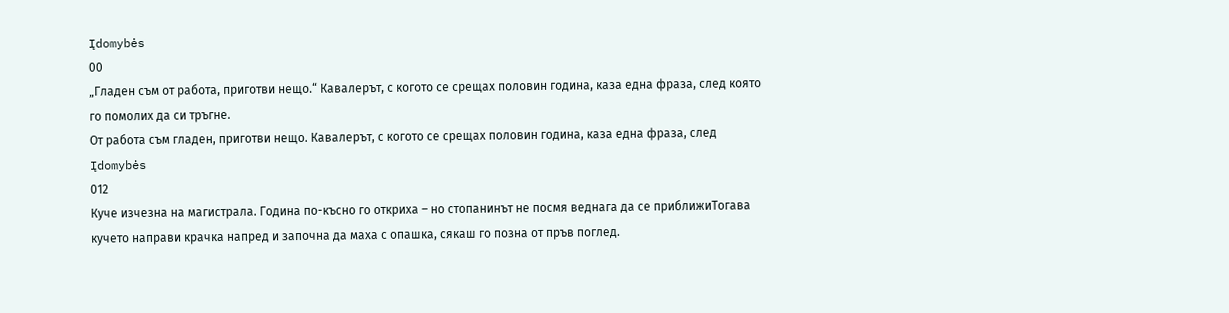Įdomybės
00
„Гладен съм от работа, приготви нещо.“ Кавалерът, с когото се срещах половин година, каза една фраза, след която го помолих да си тръгне.
От работа съм гладен, приготви нещо. Кавалерът, с когото се срещах половин година, каза една фраза, след
Įdomybės
012
Куче изчезна на магистрала. Година по-късно го откриха – но стопанинът не посмя веднага да се приближиТогава кучето направи крачка напред и започна да маха с опашка, сякаш го позна от пръв поглед.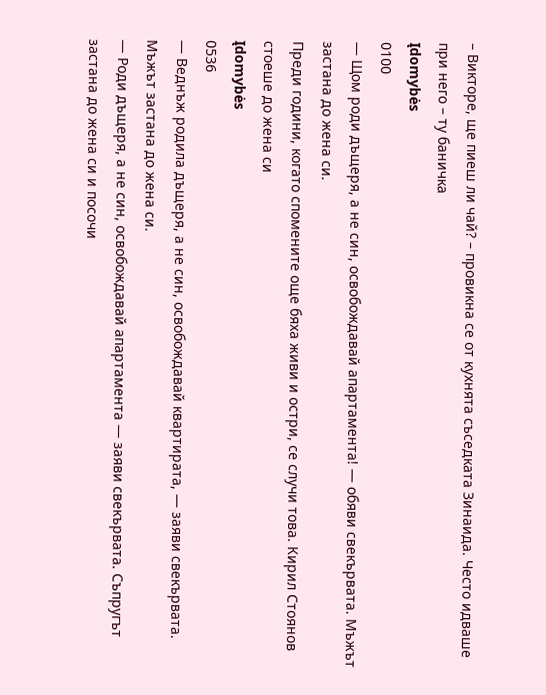– Викторе, ще пиеш ли чай? – провикна се от кухнята съседката Зинаида. Често идваше при него – ту баничка
Įdomybės
0100
— Щом роди дъщеря, а не син, освобождавай апартамента! — обяви свекървата. Мъжът застана до жена си.
Преди години, когато спомените още бяха живи и остри, се случи това. Кирил Стоянов стоеше до жена си
Įdomybės
0536
— Веднъж родила дъщеря, а не син, освобождавай квартирата, — заяви свекървата. Мъжът застана до жена си.
— Роди дъщеря, а не син, освобождавай апартамента — заяви свекървата. Съпругът застана до жена си и посочи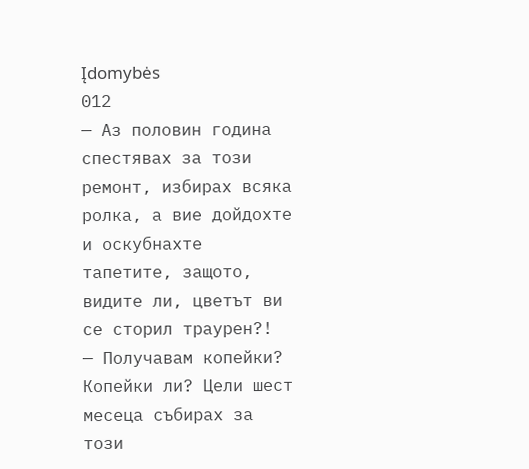Įdomybės
012
— Аз половин година спестявах за този ремонт, избирах всяка ролка, а вие дойдохте и оскубнахте тапетите, защото, видите ли, цветът ви се сторил траурен?!
— Получавам копейки? Копейки ли? Цели шест месеца събирах за този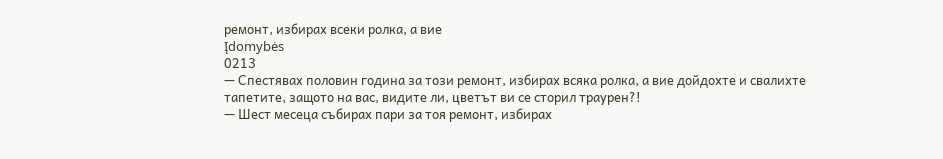ремонт, избирах всеки ролка, а вие
Įdomybės
0213
— Спестявах половин година за този ремонт, избирах всяка ролка, а вие дойдохте и свалихте тапетите, защото на вас, видите ли, цветът ви се сторил траурен?!
— Шест месеца събирах пари за тоя ремонт, избирах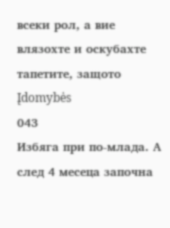всеки рол, а вие влязохте и оскубахте тапетите, защото
Įdomybės
043
Избяга при по-млада. А след 4 месеца започна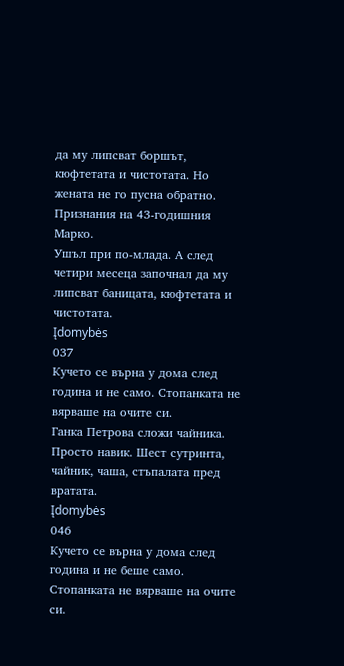да му липсват боршът, кюфтетата и чистотата. Но жената не го пусна обратно. Признания на 43-годишния Марко.
Ушъл при по-млада. А след четири месеца започнал да му липсват баницата, кюфтетата и чистотата.
Įdomybės
037
Кучето се върна у дома след година и не само. Стопанката не вярваше на очите си.
Ганка Петрова сложи чайника. Просто навик. Шест сутринта, чайник, чаша, стъпалата пред вратата.
Įdomybės
046
Кучето се върна у дома след година и не беше само. Стопанката не вярваше на очите си.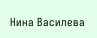Нина Василева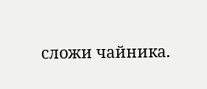сложи чайника.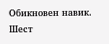Обикновен навик. Шест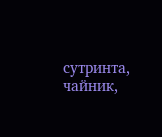сутринта, чайник,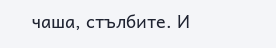чаша, стълбите. И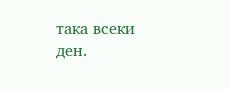така всеки ден.